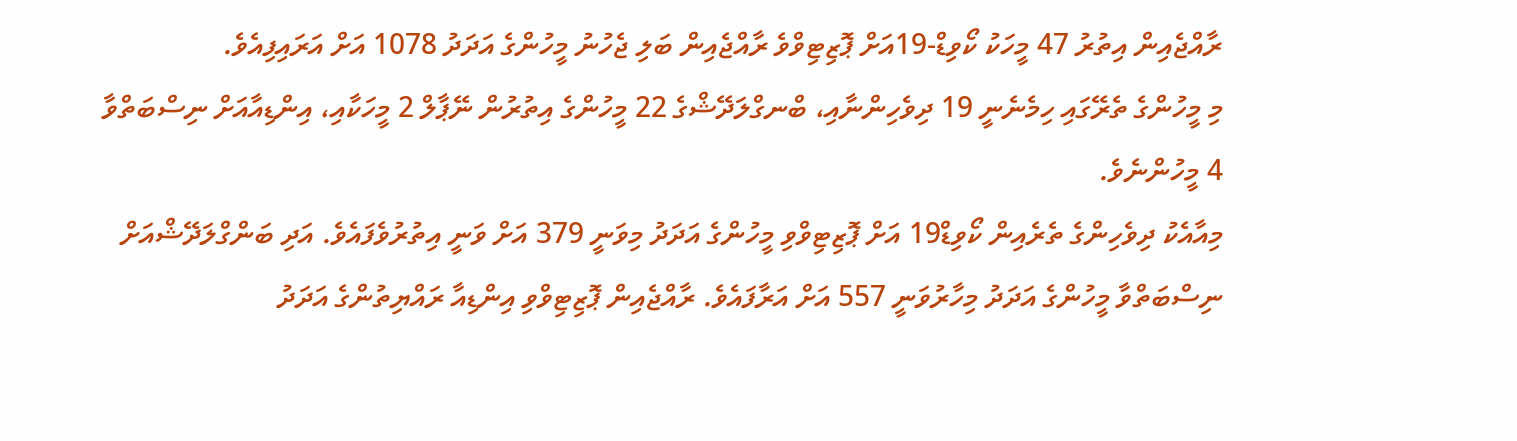ރާއްޖެއިން އިތުރު 47 މީހަކު ކޯވިޑް-19އަށް ޕޮޒިޓިވްވެ ރާއްޖެއިން ބަލި ޖެހުނު މީހުންގެ އަދަދު 1078 އަށް އަރައިފިއެވެ.
މި މީހުންގެ ތެރޭގައި ހިމެނެނީ 19 ދިވެހިންނާއި، ބްނގްލަދޭޝްގެ 22 މީހުންގެ އިތުރުން ނޭޕާލް 2 މީހަކާއި، އިންޑިއާއަށް ނިސްބަތްވާ 4 މީހުންނެވެ.
މިއާއެކު ދިވެހިންގެ ތެރެއިން ކޯވިޑް19 އަށް ޕޮޒިޓިވްވި މީހުންގެ އަދަދު މިވަނީ 379 އަށް ވަނީ އިތުރުވެފައެވެ. އަދި ބަންގްލަދޭޝްއަށް ނިސްބަތްވާ މީހުންގެ އަދަދު މިހާރުވަނީ 557 އަށް އަރާފައެވެ. ރާއްޖެއިން ޕޮޒިޓިވްވި އިންޑިއާ ރައްޔިތުންގެ އަދަދު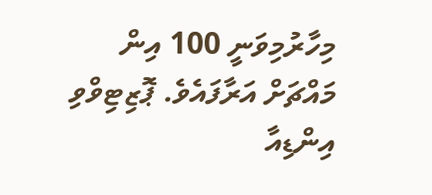މިހާރުމިވަނީ 100 އިން މައްޗަށް އަރާފައެވެ. ޕޮޒިޓިވްވި އިންޑިއާ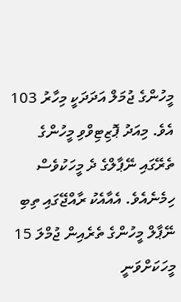މީހުންގެ ޖުމަލް އަދަދަކީ މިހާރު 103 އެވެ. މިއަދު ޕޮޒިޓިވްވި މީހުންގެ ތެރޭގައި ނޭޕާލްގެ ދެ މީހަކުވެސް ހިމެނެއެވެ. އެއާއެކު ރާއްޖޭގައި ތިބި ނޭޕާލް މީހުންގެ ތެރެއިން ޖުމްލަ 15 މީހަކަށްވަނީ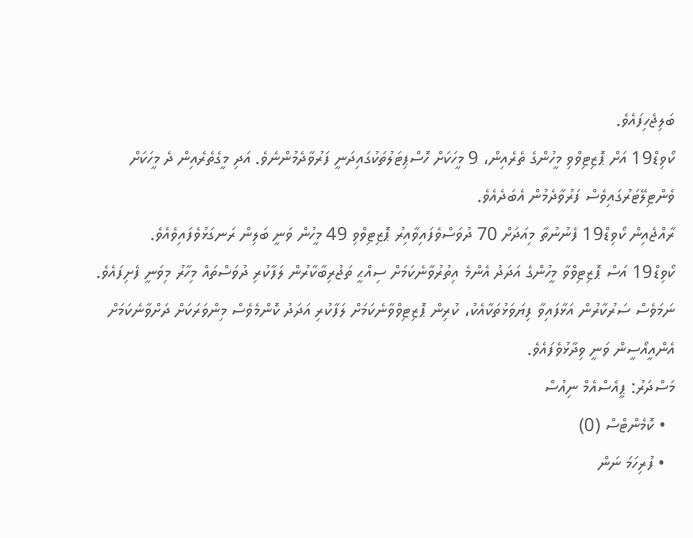ބަލިޖެހިފައެވެ.
ކޯވިޑް19 އަށް ޕޮޒިޓިވްވި މީހުންގެ ތެރެއިން، 9 މީހަކަށް ހޮސްޕިޓަލުތަކުގައިދަނީ ފަރުވާދެމުންނެވެ. އަދި މީގެތެރެއިން ދެ މީހަކަށް ވެންޓިލޭޓަރުގައިވެސް ފަރުވާދެމުން އެބަދެއެވެ.
ރާއްޖެއިން ކޯވިޑް19 ފެނުނުތާ މިއަދަށް 70 ދުވަސްވެފައިވާއިރު ޕޮޒިޓިވްވި 49 މީހުން ވަނީ ބަލިން ރަނގަޅުވެފައިވެއެވެ.
ކޯވިޑް19 އަސް ޕޮޒިޓިވްވާ މީހުންގެ އަދަދު އެންމެ އިތުރުވާނެކަމަށް ސިއްޙީ ތަޖުރިބާކާރުން ލަފާކުރި ދުވަސްތައް މިހާރު މިވަނީ ފެށިފައެވެ. ނަމަވެސް ސަރުކާރުން އަޅާފައިވާ ފިޔަވަޅުތަކާއެކު، ކުރިން ޕޮޒިޓިވްވާނެކަމަށް ލަފާކުރި އަދަދު ކޮންމެވެސް މިންވަރަކަށް ދަށްވާނެކަމަށް އެންއީއޯސީން ވަނީ ވިދާޅުވެފައެވެ.
މަސްދަރު: ޕީއެސްއެމް ނިއުސް
  • ކޮމެންޓްސް (0)
  • ފުރިހަމަ ނަން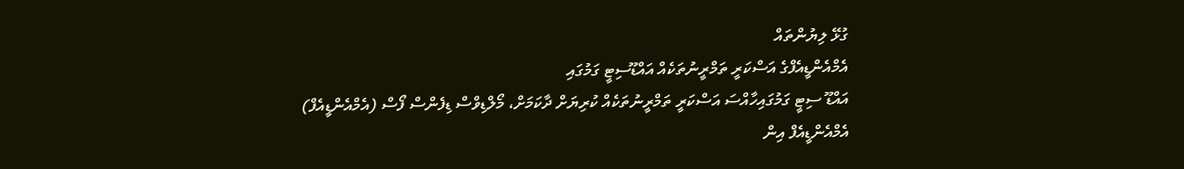ގުޅޭ ލިޔުންތައް
އެމްއެންޑީއެފްގެ އަސްކަރީ ތަމްރީނުތަކެއް އައްޑޫސިޓީ ގަމުގައި
އައްޑޫ ސިޓީ ގަމުގައިހާއްސަ އަސްކަރީ ތަމްރީނުތަކެއް ކުރިޔަށް ދާކަމަށް، މޯލްޑިވްސް ޑިފެންސް ފޯސް (އެމްއެންޑީއެފް) އެމްއެންޑީއެފް އިން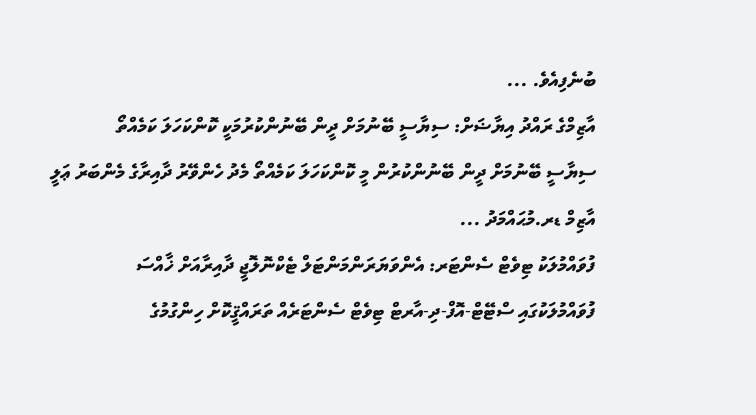ބުނެފިއެވެ. ...
އާޒިމްގެ ރައްދު އިޔާޟަށް: ސިޔާސީ ބޭނުމަށް ދީން ބޭނުންކުރުމަކީ ކޮންކަހަލަ ކަމެއްތޯ
ސިޔާސީ ބޭނުމަށް ދީން ބޭނުންކުރުން މީ ކޮންކަހަލަ ކަމެއްތޯ މެދު ހެންވޭރު ދާއިރާގެ މެންބަރު ޢަލީ އާޒިމް ޑރ.މުޙައްމަދު ...
ފުވައްމުލަކު ޓިވެޓް ސެންޓަރ: އެންވަޔަރަންމަންޓަލް ޓެކްނޮލޮޖީ ދާއިރާއަށް ޚާއްސަ
ފުވައްމުލަކުގައި ސްޓޭޓް-އޮފް-ދި-އާރޓް ޓިވެޓް ސެންޓަރެއް ތަރައްޤީކޮށް ހިންގުމުގެ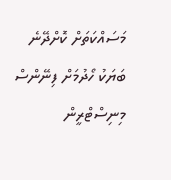މަސައްކަތަށް ކޮށްދޭނެ ބަޔަކު ހޯދުމަށް ފިނޭންސް މިނިސްޓްރީން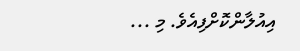އިއުލާންކޮށްފިއެވެ. މި ...